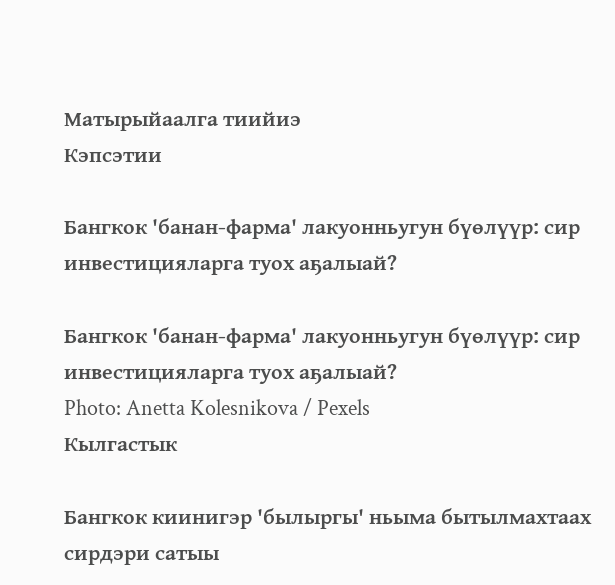Матырыйаалга тиийиэ
Кэпсэтии

Бангкок 'банан-фарма' лакуонньугун бүөлүүр: сир инвестицияларга туох аҕалыай?

Бангкок 'банан-фарма' лакуонньугун бүөлүүр: сир инвестицияларга туох аҕалыай?
Photo: Anetta Kolesnikova / Pexels
Кылгастык

Бангкок киинигэр 'былыргы' ньыма бытылмахтаах сирдэри сатыы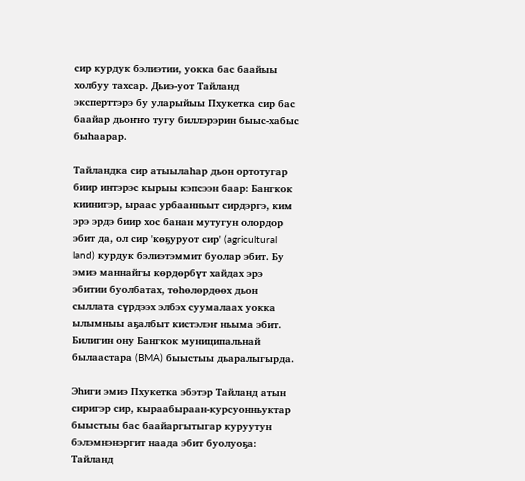сир курдук бэлиэтии, уокка бас баайыы холбуу тахсар. Дьиэ-уот Тайланд эксперттэрэ бу уларыйыы Пхукетка сир бас баайар дьоҥҥо тугу биллэрэрин быыс-хабыс быһаарар.

Тайландка сир атыылаһар дьон ортотугар биир интэрэс кырыы кэпсээн баар: Бангкок киинигэр, ыраас урбаанньыт сирдэргэ, ким эрэ эрдэ биир хос банан мутугун олордор эбит да, ол сир 'көҕуруот сир' (agricultural land) курдук бэлиэтэммит буолар эбит. Бу эмиэ маннайгы көрдөрбүт хайдах эрэ эбитии буолбатах, төһөлөрдөөх дьон сыллата сүрдээх элбэх суумалаах уокка ылымныы аҕалбыт кистэлэҥ ньыма эбит. Билигин ону Бангкок муниципальнай былаастара (BMA) быыстыы дьаралыгырда.

Эһиги эмиэ Пхукетка эбэтэр Тайланд атын сиригэр сир, кыраабыраан-курсуонньуктар быыстыы бас баайаргытыгар куруутун бэлэмнэнэргит наада эбит буолуоҕа: Тайланд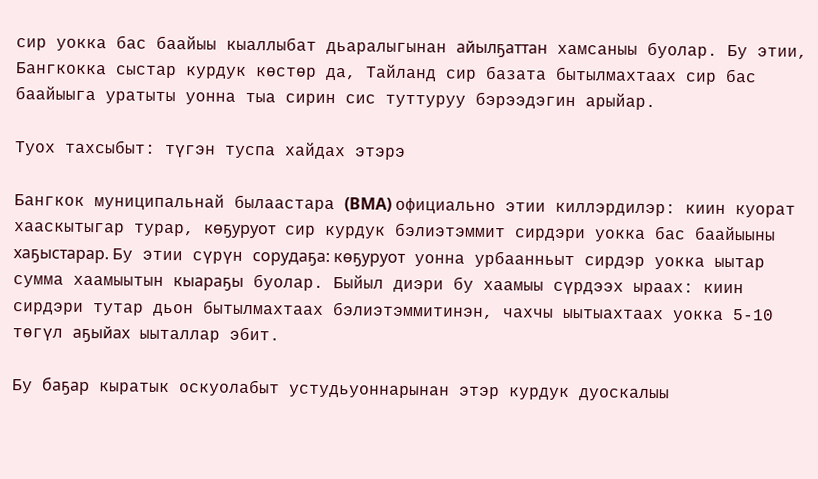сир уокка бас баайыы кыаллыбат дьаралыгынан айылҕаттан хамсаныы буолар. Бу этии, Бангкокка сыстар курдук көстөр да, Тайланд сир базата бытылмахтаах сир бас баайыыга уратыты уонна тыа сирин сис туттуруу бэрээдэгин арыйар.

Туох тахсыбыт: түгэн туспа хайдах этэрэ

Бангкок муниципальнай былаастара (BMA) официально этии киллэрдилэр: киин куорат хааскытыгар турар, көҕуруот сир курдук бэлиэтэммит сирдэри уокка бас баайыыны хаҕыстарар. Бу этии сүрүн сорудаҕа: көҕуруот уонна урбаанньыт сирдэр уокка ыытар сумма хаамыытын кыараҕы буолар. Быйыл диэри бу хаамыы сүрдээх ыраах: киин сирдэри тутар дьон бытылмахтаах бэлиэтэммитинэн, чахчы ыытыахтаах уокка 5-10 төгүл аҕыйах ыыталлар эбит.

Бу баҕар кыратык оскуолабыт устудьуоннарынан этэр курдук дуоскалыы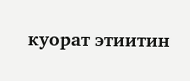куорат этиитин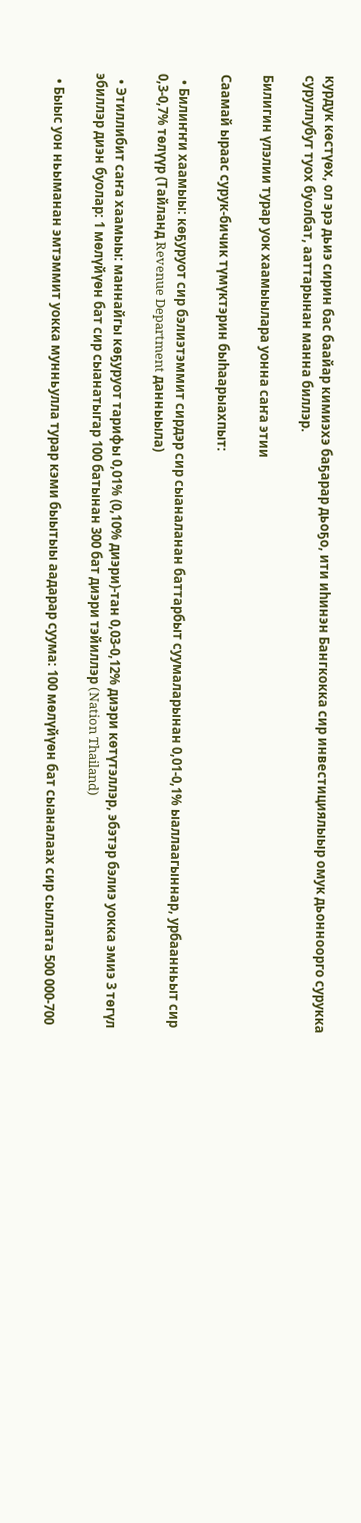курдук көстүөх, ол эрэ дьиэ сирин бас баайар кимиэхэ баҕарар дьоҕо, ити иһинэн Бангкокка сир инвестициялыыр омук дьонноорго сурукка суруллубут туох буолбат, ааттарынан манна биллэр.

Билигин үлэлии турар уок хаамыылара уонна саҥа этии

Саамай ыраас сурук-бичик түмүктэрин быһаарыахпыт:

  • Билиҥҥи хаамыы: көҕуруот сир бэлиэтэммит сирдэр сир сыаналанан баттарбыт суумаларынан 0,01-0,1% ыаллаагыннар, урбаанньыт сир 0,3-0,7% төлүүр (Тайланд Revenue Department данныыла)

  • Этиллибит саҥа хаамыы: маннайгы көҕуруот тарифы 0,01% (0,10% диэри)-тан 0,03-0,12% диэри көтүтэллэр, эбэтэр бэлиэ уокка эмиэ 3 төгүл эбиллэр диэн буолар: 1 мөлүйүөн бат сир сыанатыгар 100 батынан 300 бат диэри тэйиллэр (Nation Thailand)

  • Быыс уон ньыманан эмтэммит уокка мунньулла турар кэми быытыы аадарар суума: 100 мөлүйүөн бат сыаналаах сир сыллата 500 000-700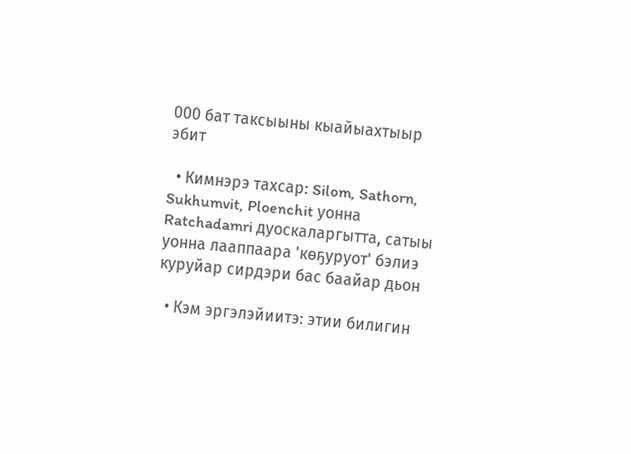000 бат таксыыны кыайыахтыыр эбит

  • Кимнэрэ тахсар: Silom, Sathorn, Sukhumvit, Ploenchit уонна Ratchadamri дуоскаларгытта, сатыы уонна лааппаара 'көҕуруот' бэлиэ куруйар сирдэри бас баайар дьон

  • Кэм эргэлэйиитэ: этии билигин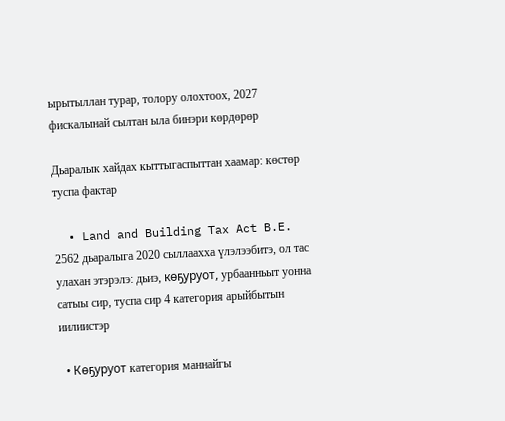ырытыллан турар, толору олохтоох, 2027 фискалынай сылтан ыла бинэри көрдөрөр

Дьаралык хайдах кыттыгаспыттан хаамар: көстөр туспа фактар

  • Land and Building Tax Act B.E. 2562 дьаралыга 2020 сыллаахха үлэлээбитэ, ол тас улахан этэрэлэ: дьиэ, көҕуруот, урбаанньыт уонна сатыы сир, туспа сир 4 категория арыйбытын иилиистэр

  • Көҕуруот категория маннайгы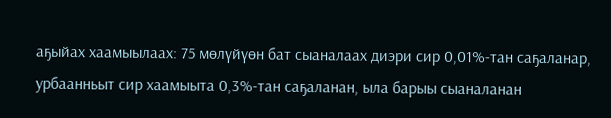аҕыйах хаамыылаах: 75 мөлүйүөн бат сыаналаах диэри сир 0,01%-тан саҕаланар, урбаанньыт сир хаамыыта 0,3%-тан саҕаланан, ыла барыы сыаналанан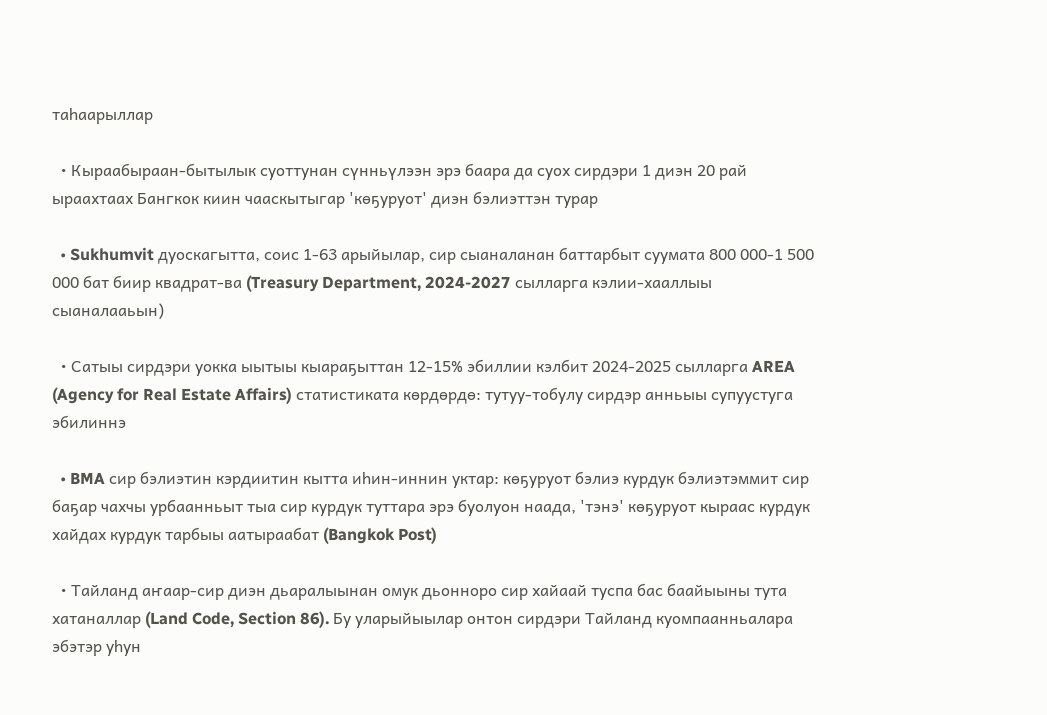таhаарыллар

  • Кыраабыраан-бытылык суоттунан сүнньүлээн эрэ баара да суох сирдэри 1 диэн 20 рай ыраахтаах Бангкок киин чааскытыгар 'көҕуруот' диэн бэлиэттэн турар

  • Sukhumvit дуоскагытта, соис 1-63 арыйылар, сир сыаналанан баттарбыт суумата 800 000-1 500 000 бат биир квадрат-ва (Treasury Department, 2024-2027 сылларга кэлии-хааллыы сыаналааьын)

  • Сатыы сирдэри уокка ыытыы кыараҕыттан 12-15% эбиллии кэлбит 2024-2025 сылларга AREA (Agency for Real Estate Affairs) статистиката көрдөрдө: тутуу-тобулу сирдэр анньыы супуустуга эбилиннэ

  • BMA сир бэлиэтин кэрдиитин кытта иһин-иннин уктар: көҕуруот бэлиэ курдук бэлиэтэммит сир баҕар чахчы урбаанньыт тыа сир курдук туттара эрэ буолуон наада, 'тэнэ' көҕуруот кыраас курдук хайдах курдук тарбыы аатыраабат (Bangkok Post)

  • Тайланд аҥаар-сир диэн дьаралыынан омук дьонноро сир хайаай туспа бас баайыыны тута хатаналлар (Land Code, Section 86). Бу уларыйыылар онтон сирдэри Тайланд куомпаанньалара эбэтэр уһун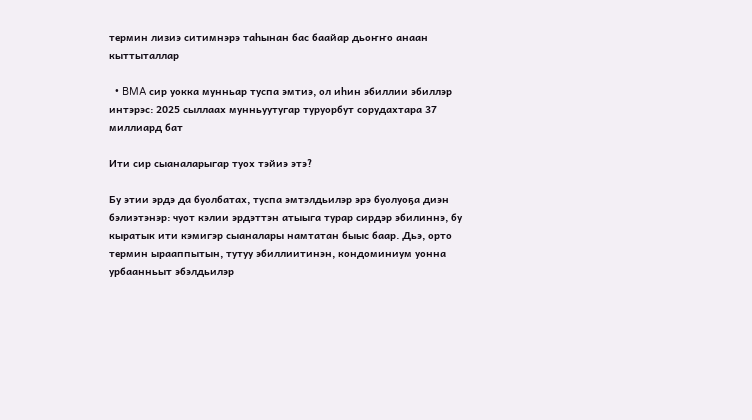термин лизиэ ситимнэрэ таhынан бас баайар дьоҥҥо анаан кыттыталлар

  • BMA сир уокка мунньар туспа эмтиэ, ол иhин эбиллии эбиллэр интэрэс: 2025 сыллаах мунньуутугар туруорбут сорудахтара 37 миллиард бат

Ити сир сыаналарыгар туох тэйиэ этэ?

Бу этии эрдэ да буолбатах, туспа эмтэлдьилэр эрэ буолуоҕа диэн бэлиэтэнэр: чуот кэлии эрдэттэн атыыга турар сирдэр эбилиннэ, бу кыратык ити кэмигэр сыаналары намтатан быыс баар. Дьэ, орто термин ырааппытын, тутуу эбиллиитинэн, кондоминиум уонна урбаанньыт эбэлдьилэр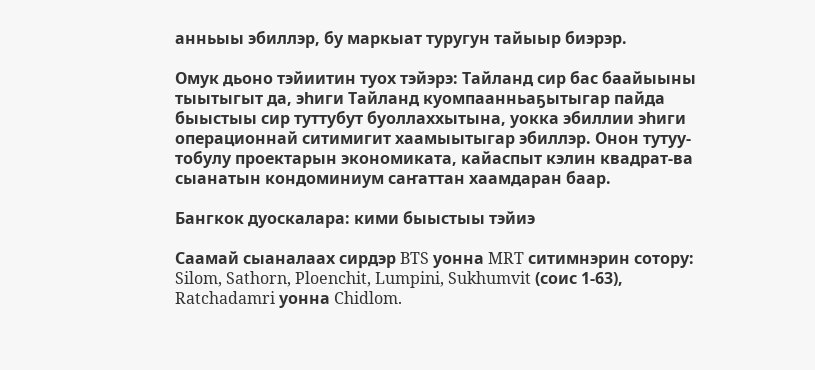анньыы эбиллэр, бу маркыат туругун тайыыр биэрэр.

Омук дьоно тэйиитин туох тэйэрэ: Тайланд сир бас баайыыны тыытыгыт да, эhиги Тайланд куомпаанньаҕытыгар пайда быыстыы сир туттубут буоллаххытына, уокка эбиллии эhиги операционнай ситимигит хаамыытыгар эбиллэр. Онон тутуу-тобулу проектарын экономиката, кайаспыт кэлин квадрат-ва сыанатын кондоминиум саҥаттан хаамдаран баар.

Бангкок дуоскалара: кими быыстыы тэйиэ

Саамай сыаналаах сирдэр BTS уонна MRT ситимнэрин сотору: Silom, Sathorn, Ploenchit, Lumpini, Sukhumvit (соис 1-63), Ratchadamri уонна Chidlom.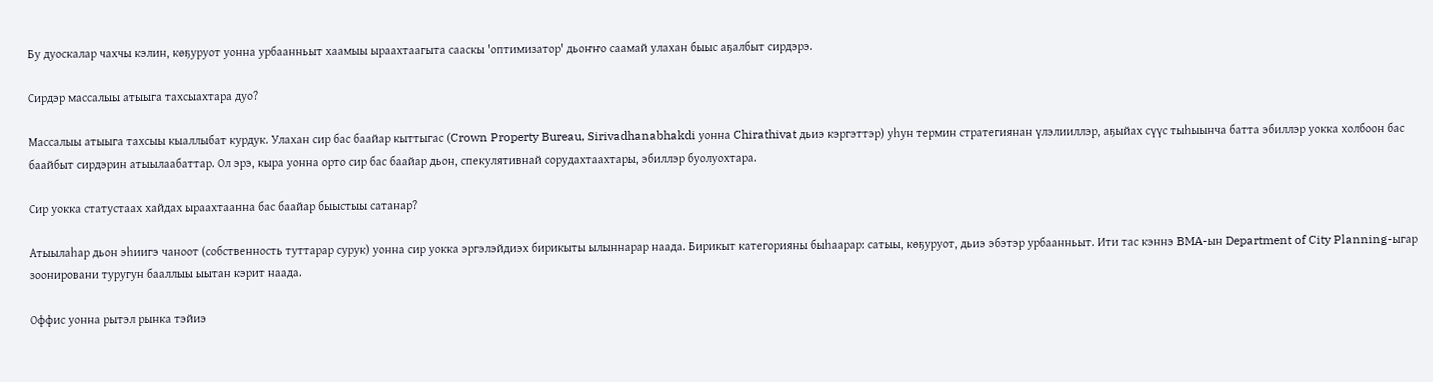Бу дуоскалар чахчы кэлин, көҕуруот уонна урбаанньыт хаамыы ыраахтаагыта сааскы 'оптимизатор' дьоҥҥо саамай улахан быыс аҕалбыт сирдэрэ.

Сирдэр массалыы атыыга тахсыахтара дуо?

Массалыы атыыга тахсыы кыаллыбат курдук. Улахан сир бас баайар кыттыгас (Crown Property Bureau, Sirivadhanabhakdi уонна Chirathivat дьиэ кэргэттэр) уhун термин стратегиянан үлэлииллэр, аҕыйах сүүс тыhыынча батта эбиллэр уокка холбоон бас баайбыт сирдэрин атыылаабаттар. Ол эрэ, кыра уонна орто сир бас баайар дьон, спекулятивнай сорудахтаахтары, эбиллэр буолуохтара.

Сир уокка статустаах хайдах ыраахтаанна бас баайар быыстыы сатанар?

Атыылаhар дьон эhиигэ чаноот (собственность туттарар сурук) уонна сир уокка эргэлэйдиэх бирикыты ылыннарар наада. Бирикыт категорияны быhаарар: сатыы, көҕуруот, дьиэ эбэтэр урбаанньыт. Ити тас кэннэ BMA-ын Department of City Planning-ыгар зоонировани туругун бааллыы ыытан кэрит наада.

Оффис уонна рытэл рынка тэйиэ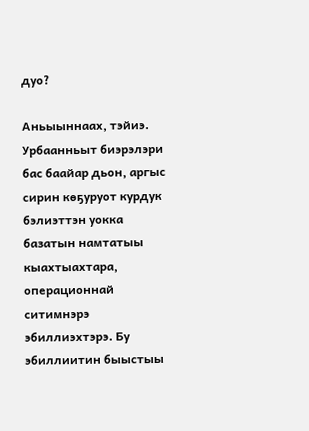дуо?

Аньыыннаах, тэйиэ. Урбаанньыт биэрэлэри бас баайар дьон, аргыс сирин көҕуруот курдук бэлиэттэн уокка базатын намтатыы кыахтыахтара, операционнай ситимнэрэ эбиллиэхтэрэ. Бу эбиллиитин быыстыы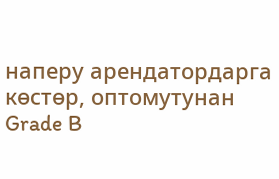наперу арендатордарга көстөр, оптомутунан Grade B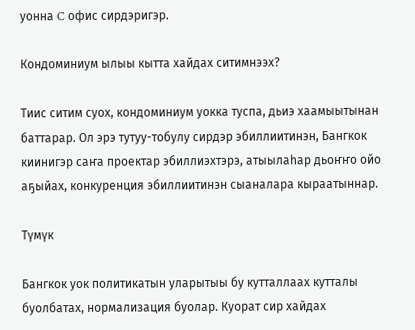уонна C офис сирдэригэр.

Кондоминиум ылыы кытта хайдах ситимнээх?

Тиис ситим суох, кондоминиум уокка туспа, дьиэ хаамыытынан баттарар. Ол эрэ тутуу-тобулу сирдэр эбиллиитинэн, Бангкок киинигэр саҥа проектар эбиллиэхтэрэ, атыылаhар дьоҥҥо ойо аҕыйах, конкуренция эбиллиитинэн сыаналара кыраатыннар.

Түмүк

Бангкок уок политикатын уларытыы бу кутталлаах кутталы буолбатах, нормализация буолар. Куорат сир хайдах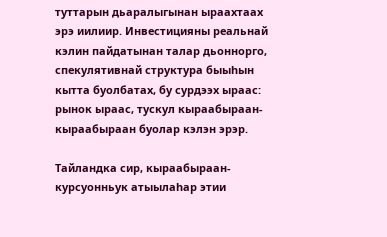туттарын дьаралыгынан ыраахтаах эрэ иилиир. Инвестицияны реальнай кэлин пайдатынан талар дьоннорго, спекулятивнай структура быыhын кытта буолбатах, бу сурдээх ыраас: рынок ыраас, тускул кыраабыраан-кыраабыраан буолар кэлэн эрэр.

Тайландка сир, кыраабыраан-курсуонньук атыылаhар этии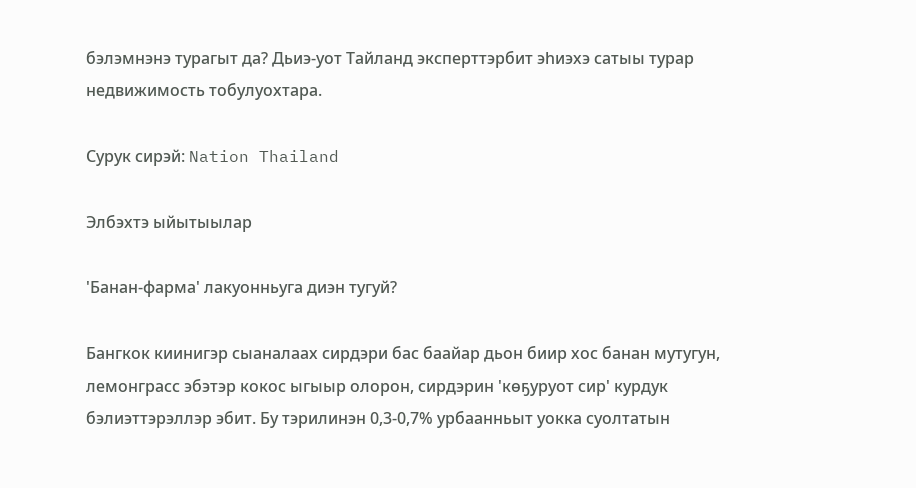бэлэмнэнэ турагыт да? Дьиэ-уот Тайланд эксперттэрбит эhиэхэ сатыы турар недвижимость тобулуохтара.

Сурук сирэй: Nation Thailand

Элбэхтэ ыйытыылар

'Банан-фарма' лакуонньуга диэн тугуй?

Бангкок киинигэр сыаналаах сирдэри бас баайар дьон биир хос банан мутугун, лемонграсс эбэтэр кокос ыгыыр олорон, сирдэрин 'көҕуруот сир' курдук бэлиэттэрэллэр эбит. Бу тэрилинэн 0,3-0,7% урбаанньыт уокка суолтатын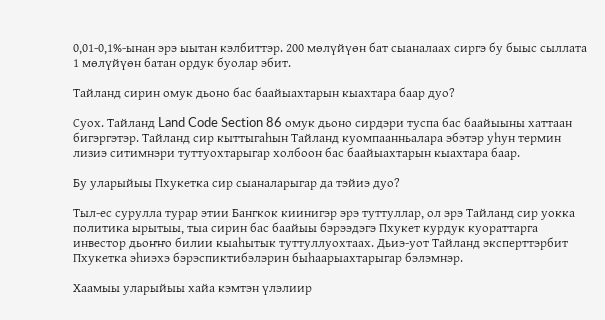0,01-0,1%-ынан эрэ ыытан кэлбиттэр. 200 мөлүйүөн бат сыаналаах сиргэ бу быыс сыллата 1 мөлүйүөн батан ордук буолар эбит.

Тайланд сирин омук дьоно бас баайыахтарын кыахтара баар дуо?

Суоx. Тайланд Land Code Section 86 омук дьоно сирдэри туспа бас баайыыны хаттаан бигэргэтэр. Тайланд сир кыттыгаhын Тайланд куомпаанньалара эбэтэр уhун термин лизиэ ситимнэри туттуохтарыгар холбоон бас баайыахтарын кыахтара баар.

Бу уларыйыы Пхукетка сир сыаналарыгар да тэйиэ дуо?

Тыл-ес сурулла турар этии Бангкок киинигэр эрэ туттуллар, ол эрэ Тайланд сир уокка политика ырытыы, тыа сирин бас баайыы бэрээдэгэ Пхукет курдук куораттарга инвестор дьоҥҥо билии кыаhытык туттуллуохтаах. Дьиэ-уот Тайланд эксперттэрбит Пхукетка эhиэхэ бэрэспиктибэлэрин быhаарыахтарыгар бэлэмнэр.

Хаамыы уларыйыы хайа кэмтэн үлэлиир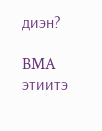диэн?

BMA этиитэ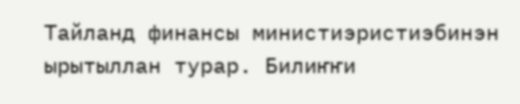Тайланд финансы министиэристиэбинэн ырытыллан турар. Билиҥҥи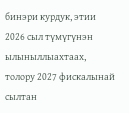бинэри курдук, этии 2026 сыл түмүгүнэн ылыныллыахтаах, толору 2027 фискалынай сылтан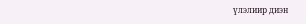үлэлиир диэн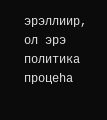эрэллиир, ол эрэ политика процеhа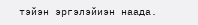тэйэн эргэлэйиэн наада.